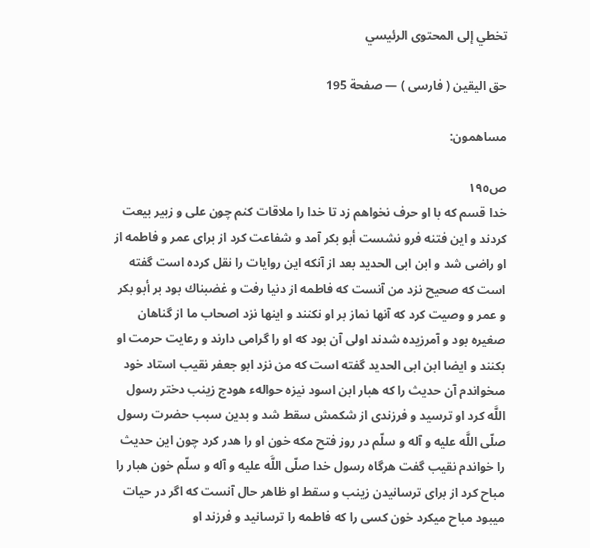تخطي إلى المحتوى الرئيسي

حق اليقين ( فارسى ) — صفحة 195

مساهمون:

ص١٩٥
خدا قسم كه با او حرف نخواهم زد تا خدا را ملاقات كنم چون على و زبير بيعت كردند و اين فتنه فرو نشست أبو بكر آمد و شفاعت كرد از براى عمر و فاطمه از او راضى شد و ابن ابى الحديد بعد از آنكه اين روايات را نقل كرده است گفته است كه صحيح نزد من آنست كه فاطمه از دنيا رفت و غضبناك بود بر أبو بكر و عمر و وصيت كرد كه آنها نماز بر او نكنند و اينها نزد اصحاب ما از گناهان صغيره بود و آمرزيده شدند اولى آن بود كه او را گرامى دارند و رعايت حرمت او بكنند و ايضا ابن ابى الحديد گفته است كه من نزد ابو جعفر نقيب استاد خود مىخواندم آن حديث را كه هبار ابن اسود نيزه حوالهء هودج زينب دختر رسول اللَّه كرد او ترسيد و فرزندى از شكمش سقط شد و بدين سبب حضرت رسول صلّى اللَّه عليه و آله و سلّم در روز فتح مكه خون او را هدر كرد چون اين حديث را خواندم نقيب گفت هرگاه رسول خدا صلّى اللَّه عليه و آله و سلّم خون هبار را مباح كرد از براى ترسانيدن زينب و سقط او ظاهر حال آنست كه اگر در حيات ميبود مباح ميكرد خون كسى را كه فاطمه را ترسانيد و فرزند او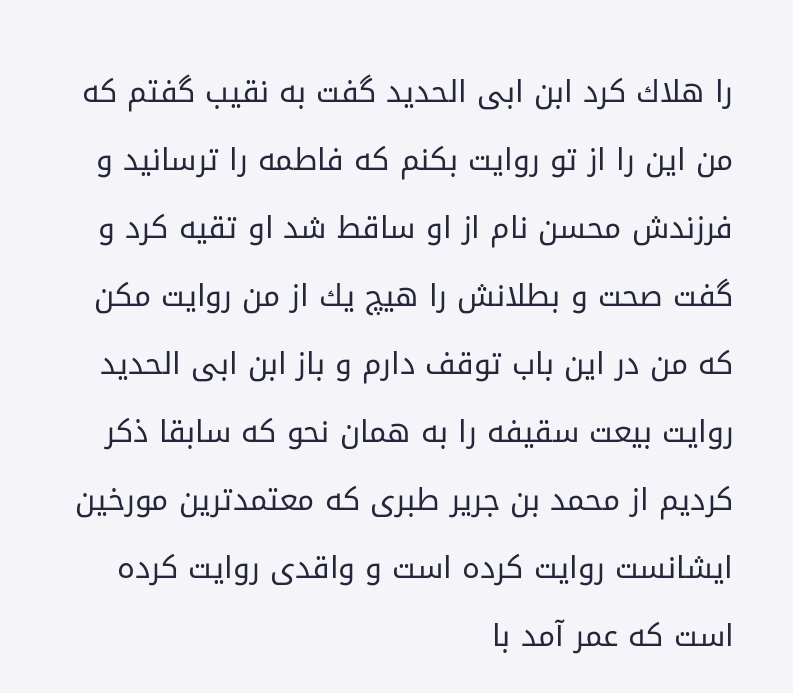را هلاك كرد ابن ابى الحديد گفت به نقيب گفتم كه من اين را از تو روايت بكنم كه فاطمه را ترسانيد و فرزندش محسن نام از او ساقط شد او تقيه كرد و گفت صحت و بطلانش را هيچ يك از من روايت مكن كه من در اين باب توقف دارم و باز ابن ابى الحديد روايت بيعت سقيفه را به همان نحو كه سابقا ذكر كرديم از محمد بن جرير طبرى كه معتمدترين مورخين ايشانست روايت كرده است و واقدى روايت كرده است كه عمر آمد با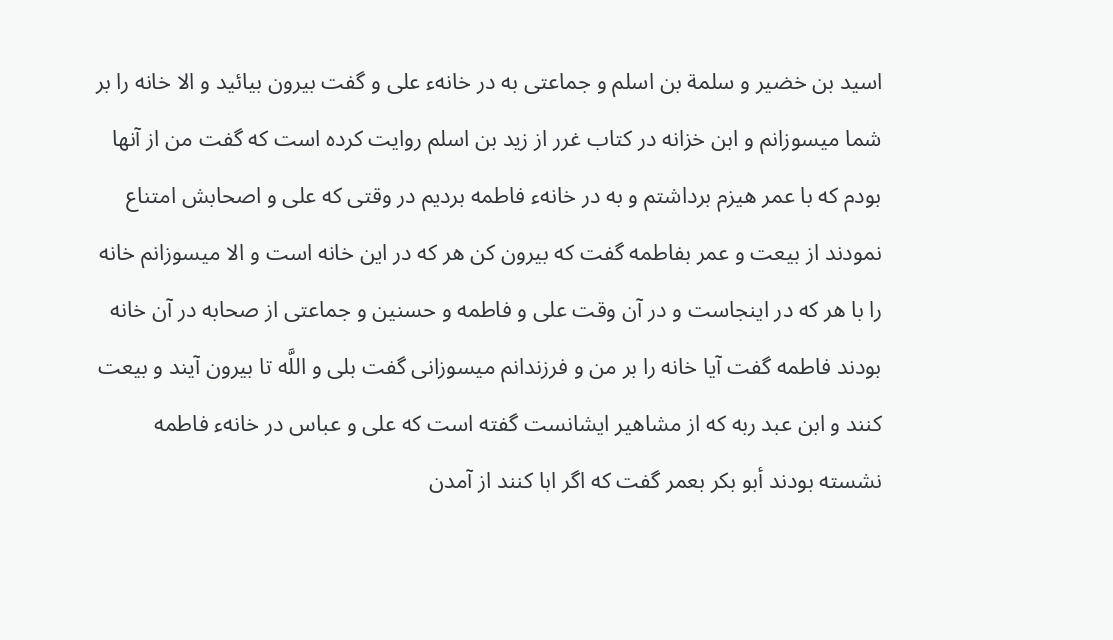اسيد بن خضير و سلمة بن اسلم و جماعتى به در خانهء على و گفت بيرون بيائيد و الا خانه را بر شما ميسوزانم و ابن خزانه در كتاب غرر از زيد بن اسلم روايت كرده است كه گفت من از آنها بودم كه با عمر هيزم برداشتم و به در خانهء فاطمه برديم در وقتى كه على و اصحابش امتناع نمودند از بيعت و عمر بفاطمه گفت كه بيرون كن هر كه در اين خانه است و الا ميسوزانم خانه را با هر كه در اينجاست و در آن وقت على و فاطمه و حسنين و جماعتى از صحابه در آن خانه بودند فاطمه گفت آيا خانه را بر من و فرزندانم ميسوزانى گفت بلى و اللَّه تا بيرون آيند و بيعت كنند و ابن عبد ربه كه از مشاهير ايشانست گفته است كه على و عباس در خانهء فاطمه نشسته بودند أبو بكر بعمر گفت كه اگر ابا كنند از آمدن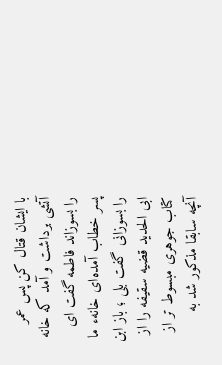با ايشان قتال كن پس عمر آتشى برداشت و آمد كه خانه را بسوزاند فاطمه گفت اى پسر خطاب آمده‌اى خانهء ما را بسوزانى گفت بلى ؛ باز ابن ابى الحديد قضيه سقيفه را از كتاب جوهرى مبسوط تر از آنچه سابقا مذكور شد به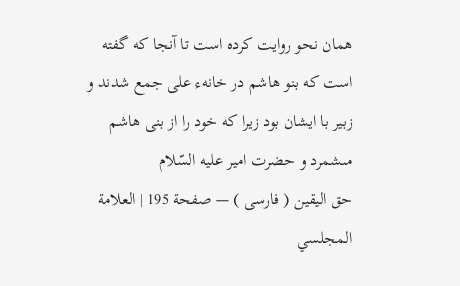همان نحو روايت كرده است تا آنجا كه گفته است كه بنو هاشم در خانهء على جمع شدند و زبير با ايشان بود زيرا كه خود را از بنى هاشم مىشمرد و حضرت امير عليه السّلام
حق اليقين ( فارسى ) — صفحة 195 | العلامة المجلسي